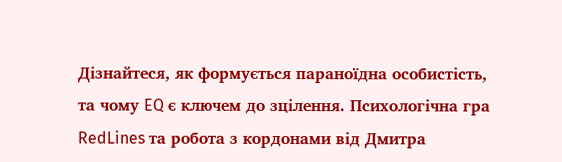Дізнайтеся, як формується параноїдна особистість, та чому EQ є ключем до зцілення. Психологічна гра RedLines та робота з кордонами від Дмитра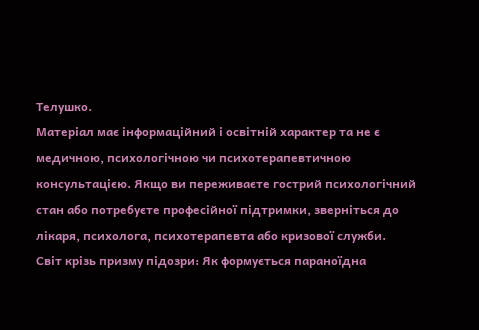Телушко.
Матеріал має інформаційний і освітній характер та не є медичною, психологічною чи психотерапевтичною консультацією. Якщо ви переживаєте гострий психологічний стан або потребуєте професійної підтримки, зверніться до лікаря, психолога, психотерапевта або кризової служби.
Світ крізь призму підозри: Як формується параноїдна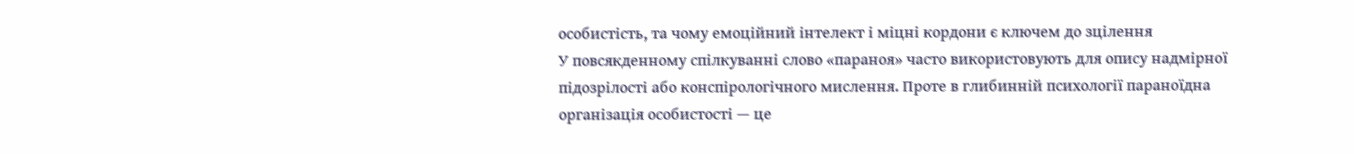особистість, та чому емоційний інтелект і міцні кордони є ключем до зцілення
У повсякденному спілкуванні слово «параноя» часто використовують для опису надмірної підозрілості або конспірологічного мислення. Проте в глибинній психології параноїдна організація особистості — це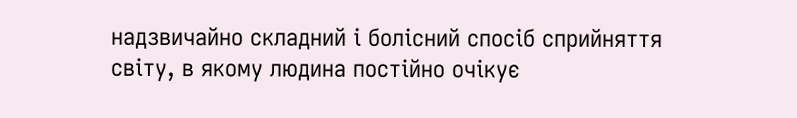надзвичайно складний і болісний спосіб сприйняття світу, в якому людина постійно очікує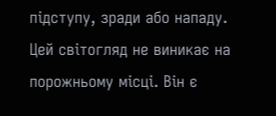підступу, зради або нападу. Цей світогляд не виникає на порожньому місці. Він є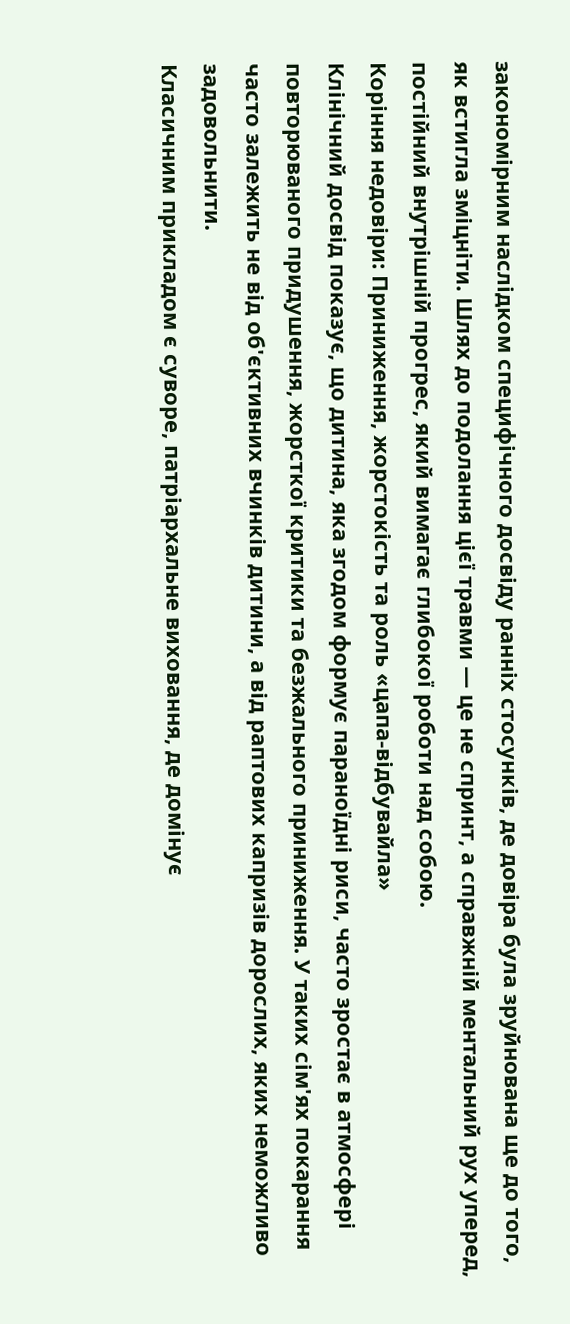закономірним наслідком специфічного досвіду ранніх стосунків, де довіра була зруйнована ще до того, як встигла зміцніти. Шлях до подолання цієї травми — це не спринт, а справжній ментальний рух уперед, постійний внутрішній прогрес, який вимагає глибокої роботи над собою.
Коріння недовіри: Приниження, жорстокість та роль «цапа-відбувайла»
Клінічний досвід показує, що дитина, яка згодом формує параноїдні риси, часто зростає в атмосфері повторюваного придушення, жорсткої критики та безжального приниження. У таких сім'ях покарання часто залежить не від об'єктивних вчинків дитини, а від раптових капризів дорослих, яких неможливо задовольнити.
Класичним прикладом є суворе, патріархальне виховання, де домінує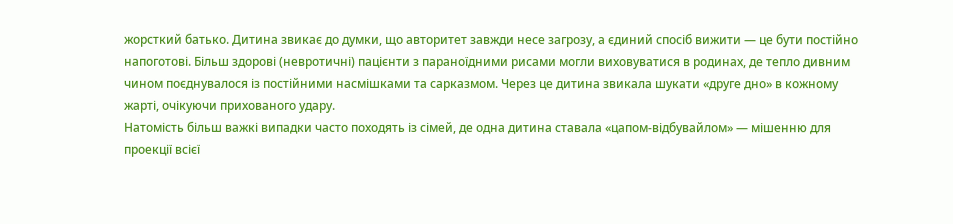жорсткий батько. Дитина звикає до думки, що авторитет завжди несе загрозу, а єдиний спосіб вижити — це бути постійно напоготові. Більш здорові (невротичні) пацієнти з параноїдними рисами могли виховуватися в родинах, де тепло дивним чином поєднувалося із постійними насмішками та сарказмом. Через це дитина звикала шукати «друге дно» в кожному жарті, очікуючи прихованого удару.
Натомість більш важкі випадки часто походять із сімей, де одна дитина ставала «цапом-відбувайлом» — мішенню для проекції всієї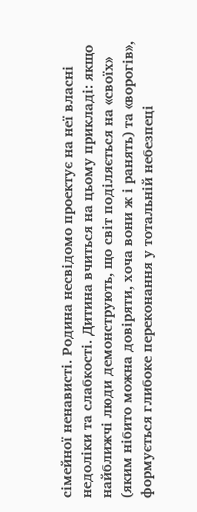сімейної ненависті. Родина несвідомо проектує на неї власні недоліки та слабкості. Дитина вчиться на цьому прикладі: якщо найближчі люди демонструють, що світ поділяється на «своїх» (яким нібито можна довіряти, хоча вони ж і ранять) та «ворогів», формується глибоке переконання у тотальній небезпеці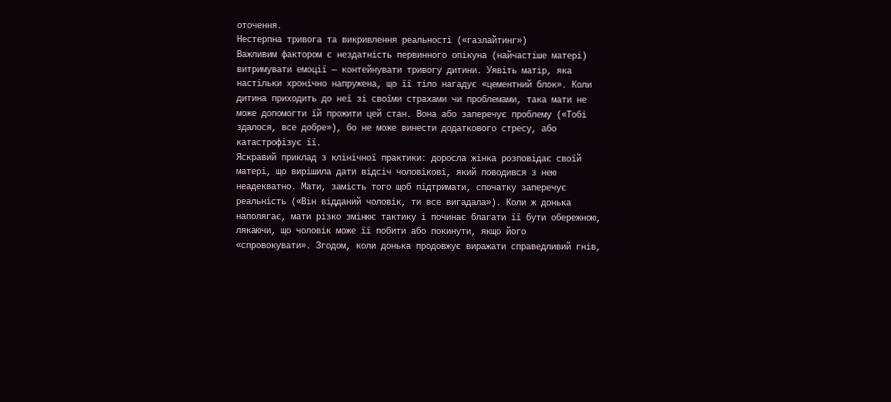оточення.
Нестерпна тривога та викривлення реальності («газлайтинг»)
Важливим фактором є нездатність первинного опікуна (найчастіше матері) витримувати емоції — контейнувати тривогу дитини. Уявіть матір, яка настільки хронічно напружена, що її тіло нагадує «цементний блок». Коли дитина приходить до неї зі своїми страхами чи проблемами, така мати не може допомогти їй прожити цей стан. Вона або заперечує проблему («Тобі здалося, все добре»), бо не може винести додаткового стресу, або катастрофізує її.
Яскравий приклад з клінічної практики: доросла жінка розповідає своїй матері, що вирішила дати відсіч чоловікові, який поводився з нею неадекватно. Мати, замість того щоб підтримати, спочатку заперечує реальність («Він відданий чоловік, ти все вигадала»). Коли ж донька наполягає, мати різко змінює тактику і починає благати її бути обережною, лякаючи, що чоловік може її побити або покинути, якщо його «спровокувати». Згодом, коли донька продовжує виражати справедливий гнів,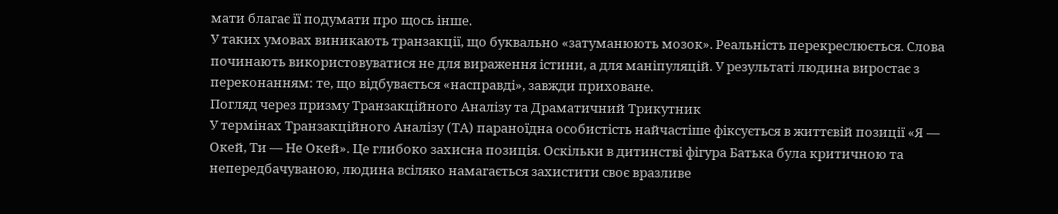мати благає її подумати про щось інше.
У таких умовах виникають транзакції, що буквально «затуманюють мозок». Реальність перекреслюється. Слова починають використовуватися не для вираження істини, а для маніпуляцій. У результаті людина виростає з переконанням: те, що відбувається «насправді», завжди приховане.
Погляд через призму Транзакційного Аналізу та Драматичний Трикутник
У термінах Транзакційного Аналізу (ТА) параноїдна особистість найчастіше фіксується в життєвій позиції «Я — Окей, Ти — Не Окей». Це глибоко захисна позиція. Оскільки в дитинстві фігура Батька була критичною та непередбачуваною, людина всіляко намагається захистити своє вразливе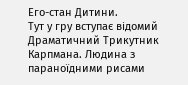Его-стан Дитини.
Тут у гру вступає відомий Драматичний Трикутник Карпмана. Людина з параноїдними рисами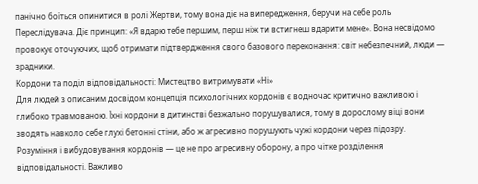панічно боїться опинитися в ролі Жертви, тому вона діє на випередження, беручи на себе роль Переслідувача. Діє принцип: «Я вдарю тебе першим, перш ніж ти встигнеш вдарити мене». Вона несвідомо провокує оточуючих, щоб отримати підтвердження свого базового переконання: світ небезпечний, люди — зрадники.
Кордони та поділ відповідальності: Мистецтво витримувати «Ні»
Для людей з описаним досвідом концепція психологічних кордонів є водночас критично важливою і глибоко травмованою. Їхні кордони в дитинстві безжально порушувалися, тому в дорослому віці вони зводять навколо себе глухі бетонні стіни, або ж агресивно порушують чужі кордони через підозру.
Розуміння і вибудовування кордонів — це не про агресивну оборону, а про чітке розділення відповідальності. Важливо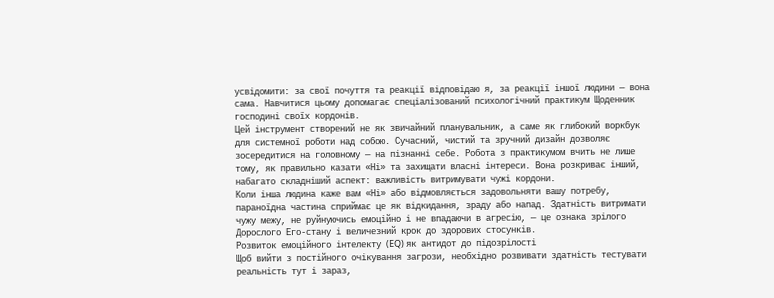усвідомити: за свої почуття та реакції відповідаю я, за реакції іншої людини — вона сама. Навчитися цьому допомагає спеціалізований психологічний практикум Щоденник господині своїх кордонів.
Цей інструмент створений не як звичайний планувальник, а саме як глибокий воркбук для системної роботи над собою. Сучасний, чистий та зручний дизайн дозволяє зосередитися на головному — на пізнанні себе. Робота з практикумом вчить не лише тому, як правильно казати «Ні» та захищати власні інтереси. Вона розкриває інший, набагато складніший аспект: важливість витримувати чужі кордони.
Коли інша людина каже вам «Ні» або відмовляється задовольняти вашу потребу, параноїдна частина сприймає це як відкидання, зраду або напад. Здатність витримати чужу межу, не руйнуючись емоційно і не впадаючи в агресію, — це ознака зрілого Дорослого Его-стану і величезний крок до здорових стосунків.
Розвиток емоційного інтелекту (EQ) як антидот до підозрілості
Щоб вийти з постійного очікування загрози, необхідно розвивати здатність тестувати реальність тут і зараз,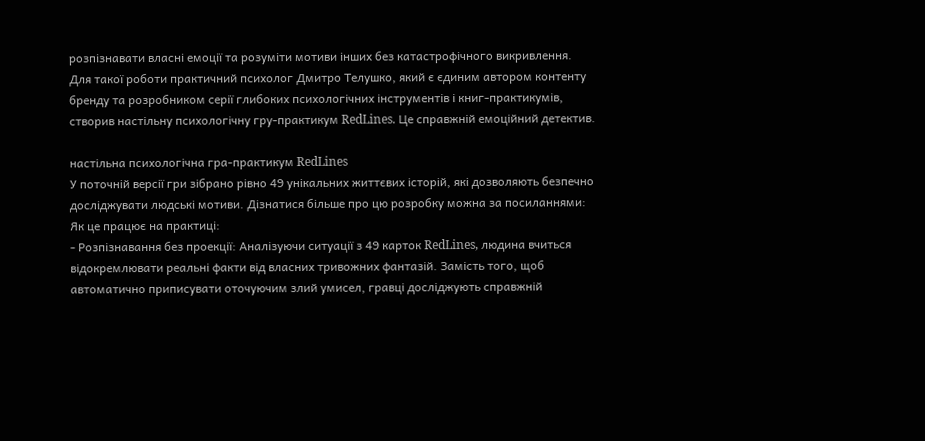розпізнавати власні емоції та розуміти мотиви інших без катастрофічного викривлення.
Для такої роботи практичний психолог Дмитро Телушко, який є єдиним автором контенту бренду та розробником серії глибоких психологічних інструментів і книг-практикумів, створив настільну психологічну гру-практикум RedLines. Це справжній емоційний детектив.

настільна психологічна гра-практикум RedLines
У поточній версії гри зібрано рівно 49 унікальних життєвих історій, які дозволяють безпечно досліджувати людські мотиви. Дізнатися більше про цю розробку можна за посиланнями:
Як це працює на практиці:
- Розпізнавання без проекції: Аналізуючи ситуації з 49 карток RedLines, людина вчиться відокремлювати реальні факти від власних тривожних фантазій. Замість того, щоб автоматично приписувати оточуючим злий умисел, гравці досліджують справжній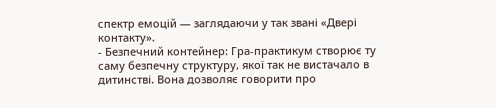спектр емоцій — заглядаючи у так звані «Двері контакту».
- Безпечний контейнер: Гра-практикум створює ту саму безпечну структуру, якої так не вистачало в дитинстві. Вона дозволяє говорити про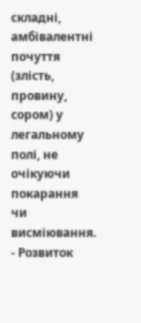складні, амбівалентні почуття (злість, провину, сором) у легальному полі, не очікуючи покарання чи висміювання.
- Розвиток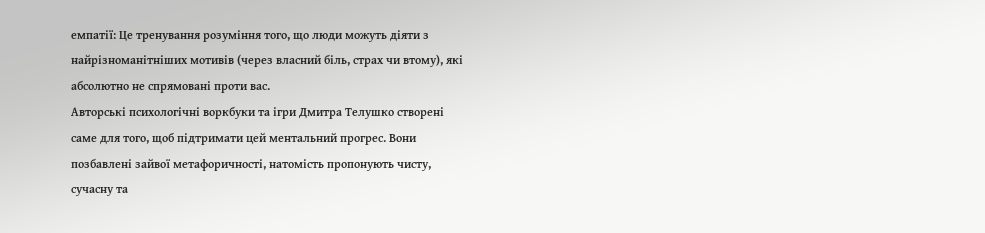емпатії: Це тренування розуміння того, що люди можуть діяти з найрізноманітніших мотивів (через власний біль, страх чи втому), які абсолютно не спрямовані проти вас.
Авторські психологічні воркбуки та ігри Дмитра Телушко створені саме для того, щоб підтримати цей ментальний прогрес. Вони позбавлені зайвої метафоричності, натомість пропонують чисту, сучасну та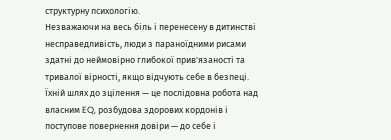структурну психологію.
Незважаючи на весь біль і перенесену в дитинстві несправедливість, люди з параноїдними рисами здатні до неймовірно глибокої прив'язаності та тривалої вірності, якщо відчують себе в безпеці. Їхній шлях до зцілення — це послідовна робота над власним EQ, розбудова здорових кордонів і поступове повернення довіри — до себе і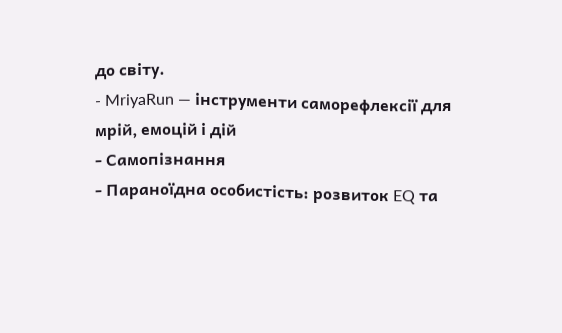до світу.
- MriyaRun — інструменти саморефлексії для мрій, емоцій і дій
- Самопізнання
- Параноїдна особистість: розвиток EQ та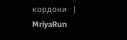кордони | MriyaRun